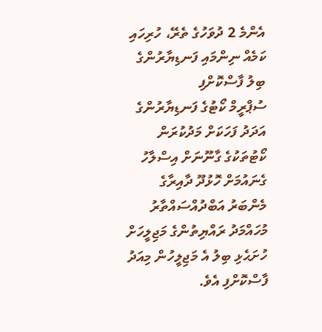އެންމެ 2 ދުވަހުގެ ތެރޭ، ހުރިހައި ކަމެއް ނިންމައި ފަނޑިޔާރުންގެ ބިލު ފާސްކޮށްފި
ސުޕްރީމް ކޯޓުގެ ފަނޑިޔާރުންގެ އަދަދު ފަހަކަށް މަދުކުރަން ކޯޓުތަކުގެ ގާނޫނަށް އިސްލާހު ގެނައުމަށް ހޮޅުދޫ ދާއިރާގެ މެންބަރު އަބްދުއްސައްތާރު މުހައްމަދު ރައްޔިތުންގެ މަޖިލީހަށް ހުށަޙެޅި ބިލު އެ މަޖިލީހުން މިއަދު ފާސްކޮށްފި އެވެ.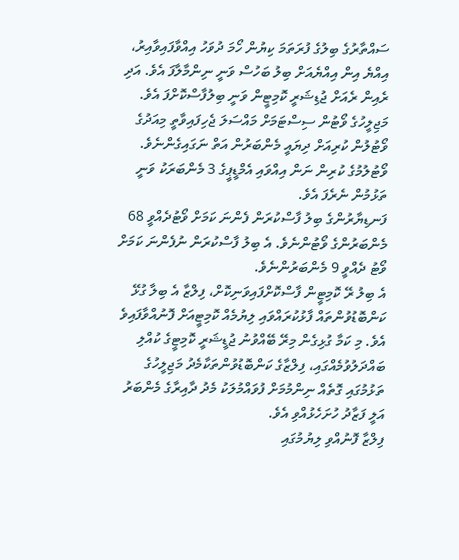ސައްތާރުގެ ބިލުގެ ފުރަތަމަ ކިޔުން ހޯމަ ދުވަހު އިއްވާފައިވާއިރު، އިއްޔެ އިން އިއްޔެއަށް ބިލު ބަހުސް ވަނީ ނިންމާލާފަ އެވެ. އަދި ރެއިން ރެއަށް ޖުޑިޝަރީ ކޮމިޓީން ވަނީ ބިލުފާސްކޮށްފަ އެވެ.
މަޖިލީހުގެ ވޯޓުން ސިސްޓަމަށް މައްސަލަ ޖެހިފައިވާތީ މިއަދުގެ ވޯޓުލުން ކުރިއަށް ދިޔައީ މެންބަރުން އަތް ނަގައިގެންނެވެ.
ވޯޓުލުމުގެ ކުރިން ނަން އިއްވައި އެމްޑީޕީގެ 3 މެންބަރަކު ވަނީ ތަޅުމުން ނެރެފަ އެވެ.
ފަނޑިޔާރުންގެ ބިލު ފާސްކުރަން ފެންނަ ކަމަށް ވޯޓުދެއްވީ 68 މެންބަރުންގެ ވޯޓުންނެވެ. އެ ބިލު ފާސްކުރަން ނުފެންނަ ކަމަށް ވޯޓު ދެއްވީ 9 މެންބަރުންނެވެ.
އެ ބިލު ރޭ ކޮމިޓީން ފާސްކޮށްފައިވަނިކޮށް، ފިލްޒާ އެ ބިލާ ގުޅޭ ކަންބޮޑުވުންތައް ފާޅުކުރައްވައި ލިޔުމެއް ކޮމިޓީއަށް ފޮނުއްވާފައިވެ އެވެ. މި ކަމާ ގުޅިގެން މިރޭ ބޭއްވުނު ޖުޑީޝަރީ ކޮމިޓީގެ ކުއްލި ބައްދަލުވުމެއްގައި، ފިލްޒާގެ ކަންބޮޑުވުންތަކާމެދު މަޖިލީހުގެ ތަޅުމުގައި ގޮތެއް ނިންމުމަށް ފުވައްމުލަކު މެދު ދާއިރާގެ މެންބަރު އަލީ ފަޒާދު ހުށަހެޅުއްވި އެވެ.
ފިލްޒާ ފޮނުއްވި ލިޔުމުގައި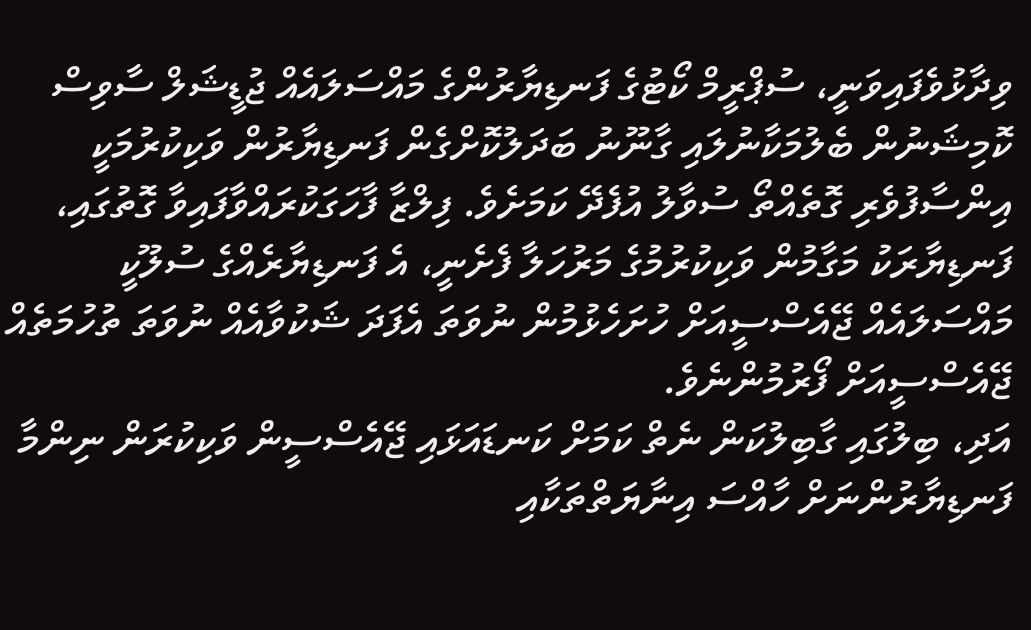ވިދާޅުވެފައިވަނީ، ސުޕްރީމް ކޯޓުގެ ފަނޑިޔާރުންގެ މައްސަލައެއް ޖުޑީޝަލް ސާވިސް ކޮމިޝަނުން ބެލުމަކާނުލައި ގާނޫނު ބަދަލުކޮށްގެން ފަނޑިޔާރުން ވަކިކުރުމަކީ އިންސާފުވެރި ގޮތެއްތޯ ސުވާލު އުފެދޭ ކަމަށެވެ. ފިލްޒާ ފާހަގަކުރައްވާފައިވާ ގޮތުގައި، ފަނޑިޔާރަކު މަގާމުން ވަކިކުރުމުގެ މަރުހަލާ ފެށެނީ، އެ ފަނޑިޔާރެއްގެ ސުލޫކީ މައްސަލައެއް ޖޭއެސްސީއަށް ހުށަހެޅުމުން ނުވަތަ އެފަދަ ޝަކުވާއެއް ނުވަތަ ތުހުމަތެއް ޖޭއެސްސީއަށް ފޯރުމުންނެވެ.
އަދި، ބިލުގައި ގާބިލުކަން ނެތް ކަމަށް ކަނޑައަޅައި ޖޭއެސްސީން ވަކިކުރަން ނިންމާ ފަނޑިޔާރުންނަށް ހާއްސަ އިނާޔަތްތަކާއި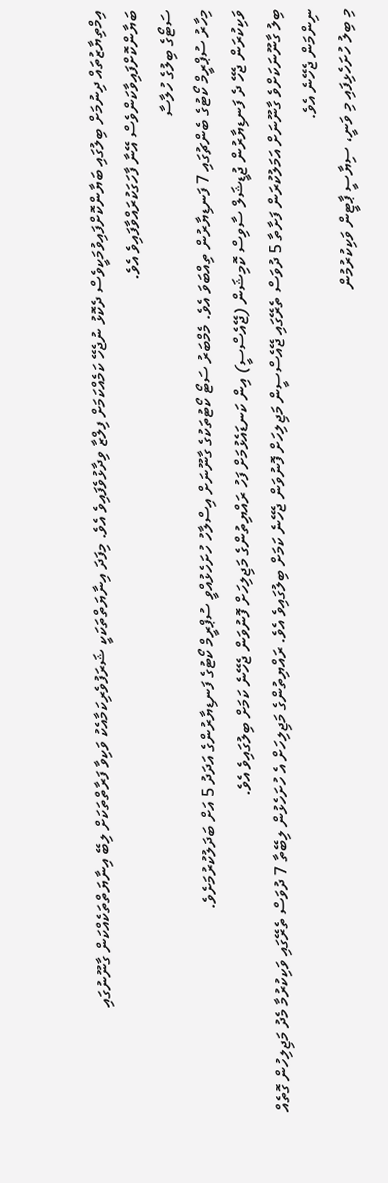އިމްތިޔާޒުތައް ދިނުމަށް ބިލުގައި ބަޔާންކޮށްފައިވުމަކީވެސް ދެކޮޅު ނުޖެހޭ ކަމެއްކަމަށް ފިލްޒާ ވިދާޅުވެފައިވެ އެވެ. މިފަދަ އިނާޔަތްތަކަކީ ޝަރަފުވެރިކަމާއެކު ވަކިވާ ފަރާތްތަކަށް ލިބޭ އިނާޔަތްތަކެއްކަން ގާނޫނުގައި ބަޔާންކޮށްފައިވާކަންވެސް އޭނާ ފާހަގަކުރައްވާފައިވެ އެވެ.
ސަޓޯގެ ބިލުގެ ހުލާސާ
މިހާރު ސުޕްރީމް ކޯޓުގެ ބެންޗުގައި 7 ފަނޑިޔާރުން ތިއްބަވަ އެވެ. މެމްބަރު ސަޓޯ ކޯޓުތަކުގެ ގާނޫނަށް އިސްލާހު ހުށަހެޅުއްވީ ސުޕްރީމް ކޯޓުގެ ފަނޑިޔާރުންގެ އަދަދު 5 އަށް ބަދަލުކުރުމަށެވެ.
ވަކިކުރަން ޖެހޭ ދެ ފަނޑިޔާރުން ޖުޑީޝަލް ސާވިސް ކޮމިޝަން (ޖޭއެސްސީ) އިން ކަނޑައެޅުމަށް ފަހު ރައްޔިތުންގެ މަޖިލިހަށް ފޮނުވަން ޖެހޭނެ ކަމަށް ބިލުގައިވެ އެވެ.
ބިލު ގާނޫނަކަށްވެ ގާނޫނަށް އަމަލުކުރަން ފަށާތާ 5 ދުވަސް ތެރޭގައި ޖޭއެސްސީން މަޖިލިހަށް ފޮނުވަން ޖެހޭނެ ކަމަށް ބިލުގައިވެ އެވެ. ރައްޔިތުންގެ މަޖިލިހަށް އެ ހުށަހެޅުން ލިބޭތާ 7 ދުވަސް ތެރޭގައި ވަކިކުރުމާ މެދު މަޖިލިހުން ގޮތެއް ނިންމަން ޖެހޭނެ އެވެ.
މި ބިލު ހުށަހެޅިފައި މި ވަނީ، ސިޔާސީ ޕާޓީން ވަކިކުރުމުން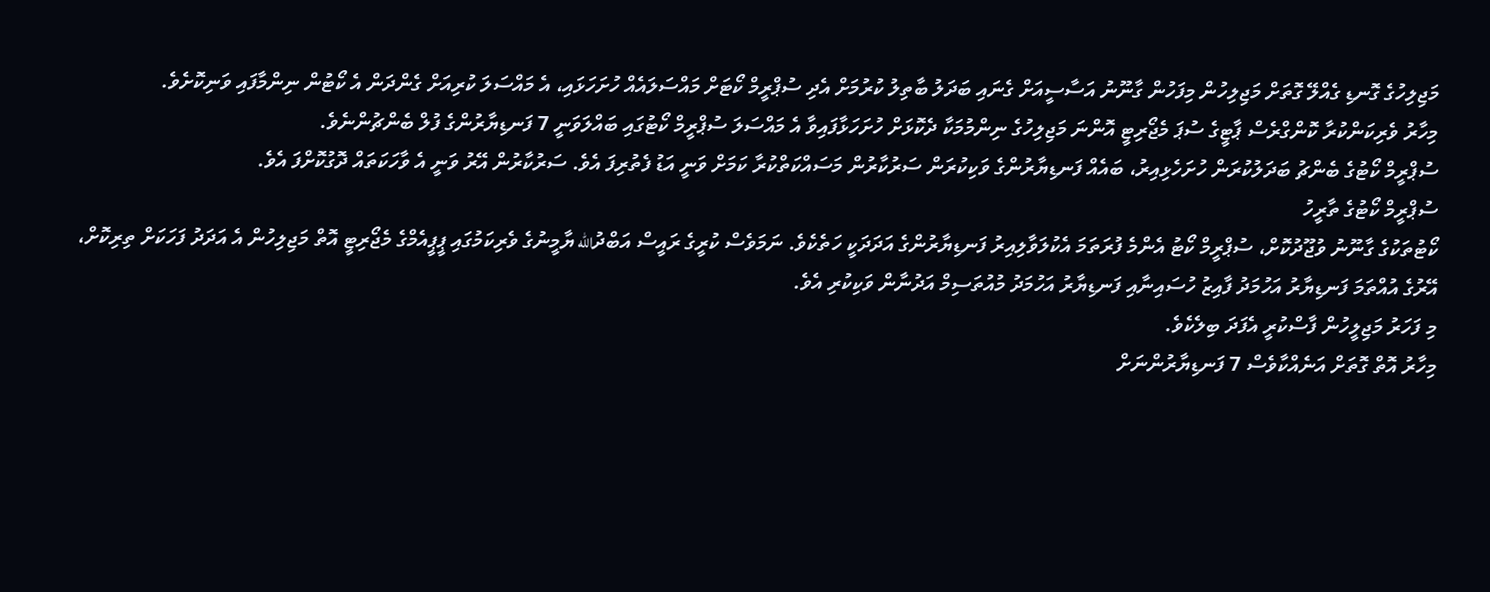މަޖިލިހުގެ ގޮނޑި ގެއްލޭ ގޮތަށް މަޖިލިހުން މިފަހުން ގާނޫނު އަސާސީއަށް ގެނައި ބަދަލު ބާތިލު ކުރުމަށް އެދި ސުޕްރީމް ކޯޓަށް މައްސަލައެއް ހުށަހަޅައި، އެ މައްސަލަ ކުރިއަށް ގެންދަން އެ ކޯޓުން ނިންމާފައި ވަނިކޮށެވެ.
މިހާރު ވެރިކަންކުރާ ކޮންގްރެސް ޕާޓީގެ ސުޕަ މެޖޯރިޓީ އޮންނަ މަޖިލިހުގެ ނިންމުމަކާ ދެކޮޅަށް ހުށަހަޅާފައިވާ އެ މައްސަލަ ސުޕްރީމް ކޯޓުގައި ބައްލަވަނީ 7 ފަނޑިޔާރުންގެ ފުލް ބެންޗުންނެވެ.
ސުޕްރީމް ކޯޓުގެ ބެންޗު ބަދަލުކުރަން ހުށަހެޅިއިރު، ބައެއް ފަނޑިޔާރުންގެ ވަކިކުރަން ސަރުކާރުން މަސައްކަތްކުރާ ކަމަށް ވަނީ އަޑު ފެތުރިފަ އެވެ. ސަރުކާރުން އޭރު ވަނީ އެ ވާހަކަތައް ދޮގުކޮށްފަ އެވެ.
ސުޕްރީމް ކޯޓުގެ ތާރީހު
ކޯޓުތަކުގެ ގާނޫނު ވުޖޫދުކޮށް، ސުޕްރީމް ކޯޓު އެންމެ ފުރަތަމަ އެކުލަވާލިއިރު ފަނޑިޔާރުންގެ އަދަދަކީ ހަތެކެވެ. ނަމަވެސް ކުރީގެ ރައީސް އަބްދުالله ޔާމީނުގެ ވެރިކަމުގައި ޕީޕީއެމްގެ މެޖޯރިޓީ އޮތް މަޖިލިހުން އެ އަދަދު ފަހަކަށް ތިރިކޮށް، އޭރުގެ އުއްތަމަ ފަނޑިޔާރު އަހުމަދު ފާއިޒު ހުސައިނާއި ފަނޑިޔާރު އަހުމަދު މުއުތަސިމް އަދުނާން ވަކިކުރި އެވެ.
މި ފަހަރު މަޖިލީހުން ފާސްކުރީ އެފަދަ ބިލެކެވެ.
މިހާރު އޮތް ގޮތަށް އަނެއްކާވެސް 7 ފަނޑިޔާރުންނަށް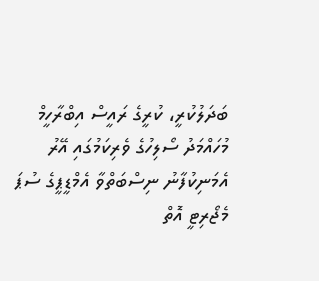ބަދަލުކުރީ، ކުރީގެ ރައީސް އިބްރާހީމް މުހައްމަދު ސޯލިހުގެ ވެރިކަމުގައި އޭރު އެމަނިކުފާނު ނިސްބަތްވާ އެމްޑީޕީގެ ސުޕަ މެޖޯރިޓީ އޮތް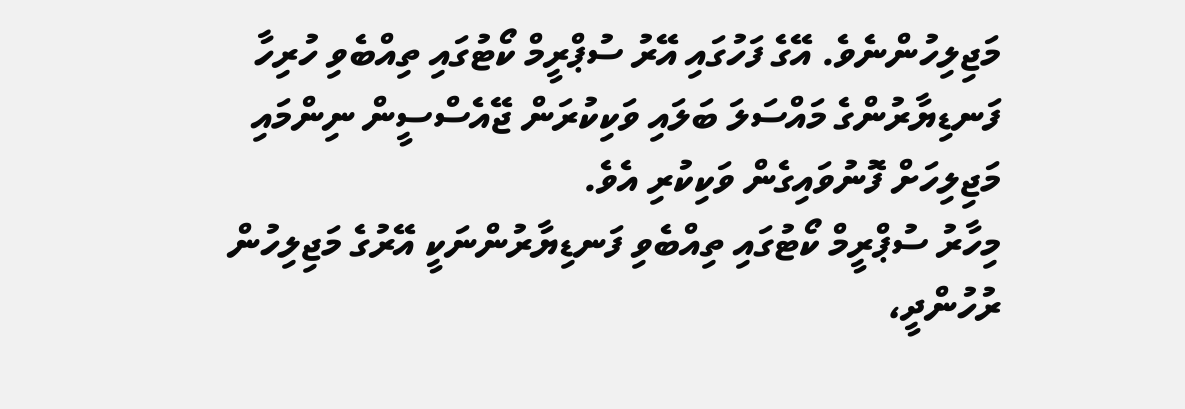މަޖިލިހުންނެވެ. އޭގެ ފަހުގައި އޭރު ސުޕްރީމް ކޯޓުގައި ތިއްބެވި ހުރިހާ ފަނޑިޔާރުންގެ މައްސަލަ ބަލައި ވަކިކުރަން ޖޭއެސްސީން ނިންމައި މަޖިލިހަށް ފޮނުވައިގެން ވަކިކުރި އެވެ.
މިހާރު ސުޕްރީމް ކޯޓުގައި ތިއްބެވި ފަނޑިޔާރުންނަކީ އޭރުގެ މަޖިލިހުން ރުހުންދީ،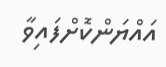އައްޔަންކޮށްފައިވާ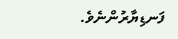ފަނޑިޔާރުންނެވެ.